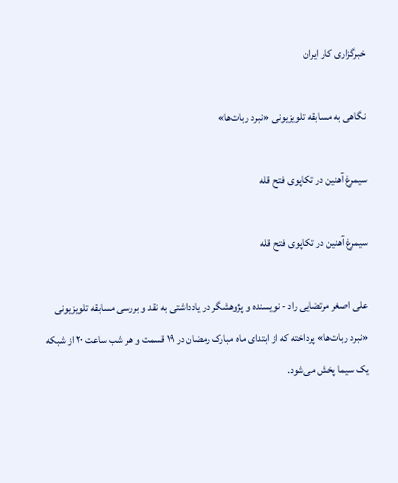خبرگزاری کار ایران

نگاهی به مسابقه تلویزیونی «نبرد ربات‌ها»

سیمرغ آهنین در تکاپوی فتح قله

سیمرغ آهنین در تکاپوی فتح قله

علی اصغر مرتضایی راد - نویسنده و پژوهشگر در یادداشتی به نقد و بررسی مسابقه تلویزیونی «نبرد ربات‌ها» پرداخته که از ابتدای ماه مبارک رمضان در ۱۹ قسمت و هر شب ساعت ۲۰ از شبکه یک سیما پخش می‌شود.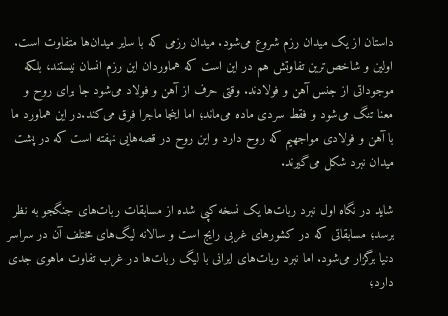داستان از یک میدان رزم شروع می‌شود. میدان رزمی که با سایر میدان‌ها متفاوت است. اولین و شاخص‌ترین تفاوتش هم در این است که هماوردان این رزم انسان نیستند، بلکه موجوداتی از جنس آهن و فولادند. وقتی حرف از آهن و فولاد می‌شود جا برای روح و معنا تنگ می‌شود و فقط سردی ماده می‌ماند؛ اما اینجا ماجرا فرق می‌کند.در این هماورد ما با آهن و فولادی مواجهیم که روح دارد و این روح در قصه‌هایی نهفته است که در پشت میدان نبرد شکل می‌گیرند.

شاید در نگاه اول نبرد ربات‌ها یک نسخه کپی شده از مسابقات ربات‌های جنگجو به نظر برسد؛ مسابقاتی که در کشورهای غربی رایج است و سالانه‌ لیگ‌های مختلف آن در سراسر دنیا برگزار می‌شود. اما نبرد ربات‌های ایرانی با لیگ ربات‌ها در غرب تفاوت‌ ماهوی جدی دارد؛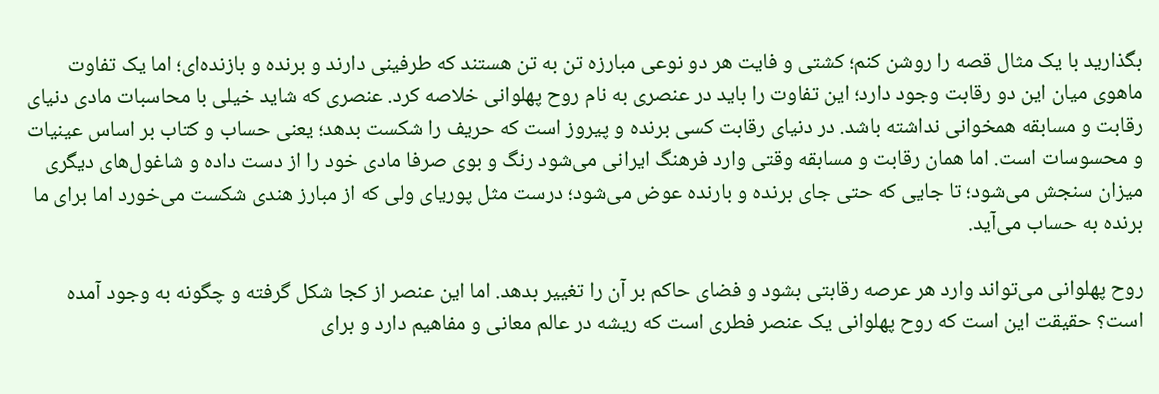بگذارید با یک مثال قصه را روشن کنم؛ کشتی و فایت هر دو نوعی مبارزه تن به تن هستند که طرفینی دارند و برنده و بازنده‌ای؛ اما یک تفاوت ماهوی میان این دو رقابت وجود دارد؛ این تفاوت را باید در عنصری به نام روح پهلوانی خلاصه کرد. عنصری که شاید خیلی با محاسبات مادی دنیای رقابت و مسابقه همخوانی نداشته باشد. در دنیای رقابت کسی برنده و پیروز است که حریف را شکست بدهد؛ یعنی حساب و کتاب بر اساس عینیات و محسوسات است. اما همان رقابت و مسابقه وقتی وارد فرهنگ ایرانی می‌شود رنگ و بوی صرفا مادی خود را از دست داده و شاغول‌های دیگری میزان سنجش می‌شود؛ تا جایی که حتی جای برنده و بارنده عوض می‌شود؛ درست مثل پوریای ولی که از مبارز هندی شکست می‌خورد اما برای ما برنده به حساب می‌آید.

روح پهلوانی می‌تواند وارد هر عرصه‌ رقابتی بشود و فضای حاکم بر آن را تغییر بدهد. اما این عنصر از کجا شکل گرفته و چگونه به وجود آمده است؟ حقیقت این است که روح پهلوانی یک عنصر فطری است که ریشه در عالم معانی و مفاهیم دارد و برای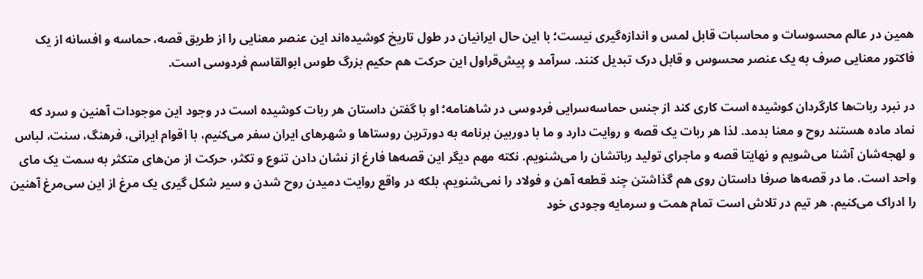همین در عالم محسوسات و محاسبات قابل لمس و اندازه‌گیری نیست؛ با این حال ایرانیان در طول تاریخ کوشیده‌اند این عنصر معنایی را از طریق قصه، حماسه و افسانه از یک فاکتور معنایی صرف به یک عنصر محسوس و قابل درک تبدیل کنند. سرآمد و پیش‌قراول این حرکت هم حکیم بزرگ طوس ابوالقاسم فردوسی است.

در نبرد ربات‌ها کارگردان کوشیده است کاری کند از جنس حماسه‌سرایی فردوسی در شاهنامه؛ او با گفتن داستان هر ربات کوشیده است در وجود این موجودات آهنین و سرد که نماد ماده هستند روح و معنا بدمد. لذا هر ربات یک قصه و روایت دارد و ما با دوربین برنامه به دورترین روستاها و شهرهای ایران سفر می‌کنیم، با اقوام ایرانی، فرهنگ، سنت، لباس و لهجه‌شان آشنا می‌شویم و نهایتا قصه و ماجرای تولید رباتشان را می‌شنویم. نکته مهم دیگر این قصه‌ها فارغ از نشان دادن تنوع و تکثر، حرکت از من‌های متکثر به سمت یک مای واحد است‌. ما در قصه‌ها صرفا داستان روی هم گذاشتن چند قطعه آهن و فولاد را نمی‌شنویم، بلکه در واقع روایت دمیدن روح شدن و سیر شکل گیری یک مرغ از این سی‌مرغ آهنین را ادراک می‌کنیم. هر تیم در تلاش است تمام همت و سرمایه وجودی خود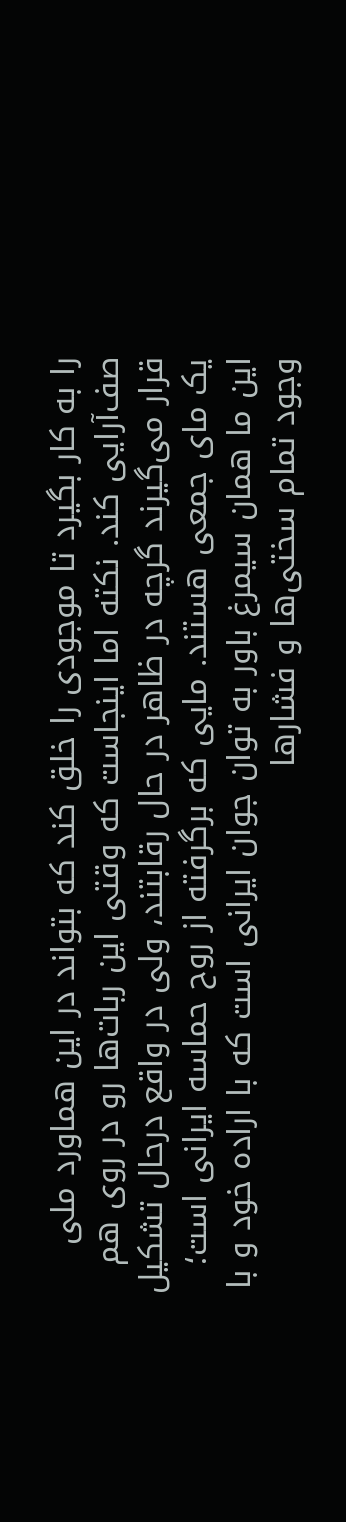را به کار بگیرد تا موجودی را خلق کند که بتواند در این هماورد ملی صف‌آرایی کند. نکته اما اینجاست که وقتی این ربات‌ها رو در روی هم قرار می‌گیرند گرچه در ظاهر در حال رقابتند، ولی در واقع درحال تشکیل یک مای جمعی هستند. مایی که برگرفته از روح حماسه ایرانی است؛ این ما همان سیمرغ باور به توان جوان ایرانی است که با اراده خود و با وجود تمام سختی‌ها و فشارها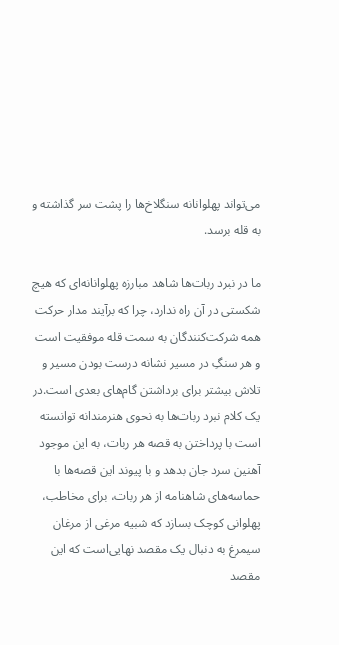می‌تواند پهلوانانه سنگلاخ‌ها را پشت سر‌ گذاشته و به قله برسد.

ما در نبرد ربات‌ها شاهد مبارزه پهلوانانه‌ای که هیچ شکستی در آن راه ندارد، چرا که برآیند مدار حرکت همه شرکت‌کنندگان به سمت قله موفقیت است و هر سنگِ در مسیر نشانه درست بودن مسیر و تلاش بیشتر برای برداشتن گام‌های بعدی است.در یک کلام نبرد ربات‌ها به نحوی هنرمندانه توانسته است با پرداختن به قصه‌ هر ربات، به این موجود آهنین سرد جان بدهد و با پیوند این قصه‌ها با حماسه‌های شاهنامه از هر ربات، برای مخاطب، پهلوانی کوچک بسازد که شبیه مرغی از مرغان سیمرغ به دنبال یک مقصد نهایی‌است که این مقصد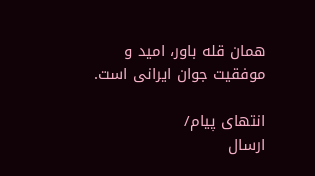همان قله باور، امید و موفقیت جوان ایرانی است.

انتهای پیام/
ارسال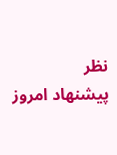نظر
پیشنهاد امروز